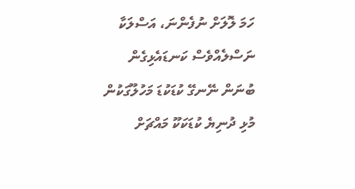ހަމަ ލޮލަށް ނުފެންނަ، އަސްލަކާ ނަސްލެއްވެސް ކަނޑައެޅިގެން ބުނަން ނޭނގޭ ކުޑަކުޑަ މަހުލޫގަކުން މުޅި ދުނިޔެ ކުޑަކަކޫ މައްޗަށް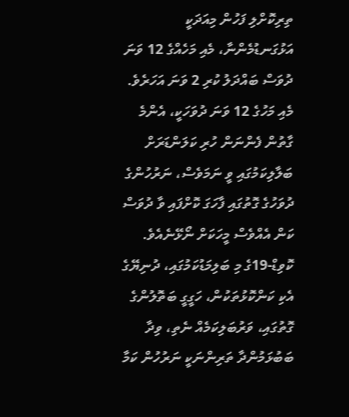ތިރިކޮށްލި ފަހުން މިއަދަކީ އަޅުގަނޑުމެންނާ، މެއި މަހެއްގެ 12 ވަނަ ދުވަސް ބައްދަލު ކުރި 2 ވަނަ އަހަރެވެ. މެއި މަހުގެ 12 ވަނަ ދުވަހަކީ، އެންމެ ގާތުން ފެންނަން ހުރި ކަލަންޑަރަށް ބަލާލިކަމުގައި ވީ ނަމަވެސް، ނަރުހުންގެ ދުވަހުގެ ގޮތުގައި ފާހަގަ ކޮށްފައި ވާ ދުވަސް ކަން އެއްވެސް މީހަކަށް ނޯޅޭނެއެވެ.
ކޮވިޑް-19ގެ މި ބަލިމަޑުކަމުގައި، ދުނިޔޭގެ އެކި ކަންކޮޅުތަކުން، ހަގީގީ ބަތޮލުންގެ ގޮތުގައި، ވަރުބަލިކަމެއް ނެތި، ވިދާ ބަބުޅަމުންދާ ތަރިންނަކީ ނަރުހުން ކަމާ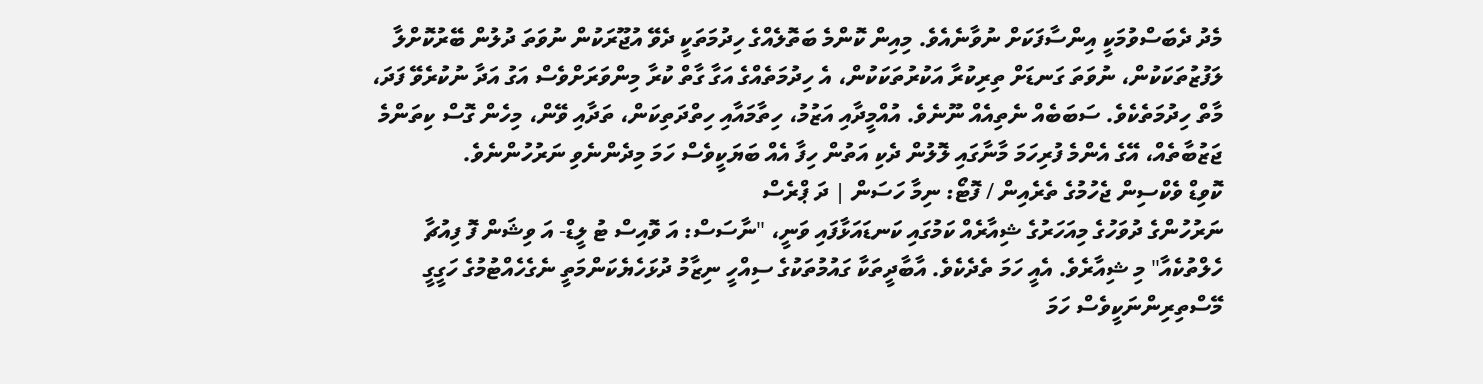މެދު ދެބަސްވުމަކީ އިންސާފަކަށް ނުވާނެއެވެ. މިއިން ކޮންމެ ބަތޮލެއްގެ ހިދުމަތަކީ ދެވޭ އުޖޫރަކުން ނުވަތަ ދުލުން ބޭރުކޮށްލާ ލަފުޒުތަކަކުން، ނުވަތަ ގަނޑަށް ތިރިކުރާ އަކުރުތަކަކުން، އެ ހިދުމަތެއްގެ އަގާ ގާތް ކުރާ މިންވަރަށްވެސް އަގު އަދާ ނުކުރެވޭ ފަދަ، މާތް ހިދުމަތެކެވެ. ސަބަބެއް ނެތިއެއް ނޫނެވެ. އުއްމީދާއި އަޒުމު، ހިތާމައާއި ހިތްދަތިކަން، ތަދާއި ވޭން، މިހެން ގޮސް ކިތަންމެ ޖަޒުބާތެއް، އޭގެ އެންމެ ފުރިހަމަ މާނާގައި ލޮލުން ދެކި އަތުން ހިފާ އެއް ބަޔަކީވެސް ހަމަ މިދެންނެވި ނަރުހުންނެވެ.
ކޮވިޑް ވެކްސިން ޖެހުމުގެ ތެރެއިން / ފޮޓޯ: ނިމާ ހަސަން | ދަ ޕްރެސް
ނަރުހުންގެ ދުވަހުގެ މިއަހަރުގެ ޝިއާރެއް ކަމުގައި ކަނޑައަޅާފައި ވަނީ، "ނާސަސް: އަ ވޮއިސް ޓު ލީޑް- އަ ވިޝަން ފޮ ފިއުޗާ ހެލްތުކެއާ" މި ޝިއާރެވެ. އެއީ ހަމަ ތެދެކެވެ. އާބާދީތަކާ ގައުމުތަކުގެ ސިއްހީ ނިޒާމު ދުޅަހެޔެކަންމަތީ ނެގެހެއްޓުމުގެ ހަގީގީ މޭސްތިރިންނަކީވެސް ހަމަ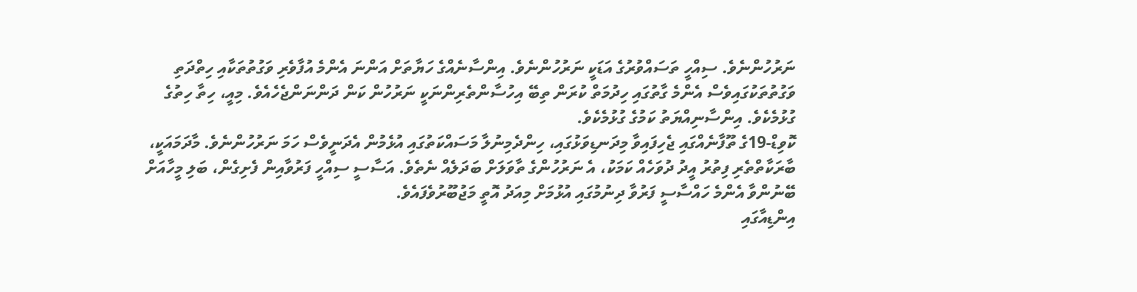ނަރުހުންނެވެ. ސިއްހީ ތަސައްވުރުގެ އަޑަކީ ނަރުހުންނެވެ. އިންސާނެއްގެ ހަޔާތަށް އަންނަ އެންމެ އުފާވެރި ވަގުތުތަކާއި ހިތްދަތި ވަގުތުތަކުގައިވެސް އެންމެ ގާތުގައި ހިދުމަތް ކުރަން ތިބޭ އިހުސާންތެރިންނަކީ ނަރުހުން ކަން ދަންނަންޖެހެއެވެ. މިއީ، ހިތާ ހިތުގެ ގުޅުމެކެވެ. އިންސާނިއްޔަތު ކަމުގެ ގުޅުމެކެވެ.
ކޮވިޑް-19ގެ ތޫފާނެއްގައި ޖެހިފައިވާ މިދަނޑިވަޅުގައި، ހިންދެމިނުލާ މަސައްކަތުގައި އުޅެމުން އެދަނީވެސް ހަމަ ނަރުހުންނެވެ. މާދަމައަކީ، ބާރަކާތްތެރި ފިތުރު އީދު ދުވަހެއް ކަމަކު، އެ ނަރުހުންގެ ތާވަލަށް ބަދަލެއް ނެތެވެ. އަސާސީ ސިއްހީ ފަރުވާއިން ފެށިގެން، ބަލި މީހާއަށް ބޭނުންވާ އެންމެ ހައްސާސީ ފަރުވާ ދިނުމުގައި އުޅުމަށް މިއަދު އޮތީ މަޖުބޫރުވެފައެވެ.
އިންޑިއާގައި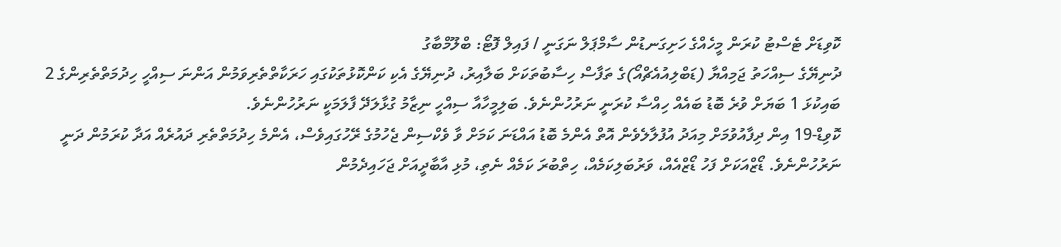ކޮވިޑަށް ޓެސްޓު ކުރަން މީހެއްގެ ހަށިގަނޑުން ސާމްޕަލް ނަގަނީ / ފައިލް ފޮޓޯ: ބްލޫމްބާގު
ދުނިޔޭގެ ސިއްހަތު ޖަމިއްޔާ (ޑަބްލިއުއެޗްއޯ)ގެ ތަފާސް ހިސާބުތަކަށް ބަލާއިރު، ދުނިޔޭގެ އެކި ކަންކޮޅުތަކުގައި ހަރަކާތްތެރިވަމުން އަންނަ ސިއްހީ ހިދުމަތްތެރިންގެ 2 ބައިކުޅަ 1 ބަޔަށް ވުރެ ބޮޑު ބައެއް ހިއްސާ ކުރަނީ ނަރުހުންނެވެ. ބަލިމީހާއާ ސިއްހީ ނިޒާމު ގުޅާލަދޭ ފާލަމަކީ ނަރުހުންނެވެ.
ކޮވިޑް-19 އިން ދިފާއުވުމަށް މިއަދު އުފުލާލެވެން އޮތް އެންމެ ބޮޑު އައްޑަނަ ކަމަށް ވާ ވެކްސިން ޖެހުމުގެ ރޭހުގައިވެސް، އެންމެ ހިދުމަތްތެރި ދައުރެއް އަދާ ކުރަމުން ދަނީ ނަރުހުންނެވެ. ޑޯޒްއަކަށް ފަހު ޑޯޒްއެއް، ވަރުބަލިކަމެއް، ހިތްބުރަ ކަމެއް ނެތި، މުޅި އާބާދީއަށް ޖަހައިދެމުން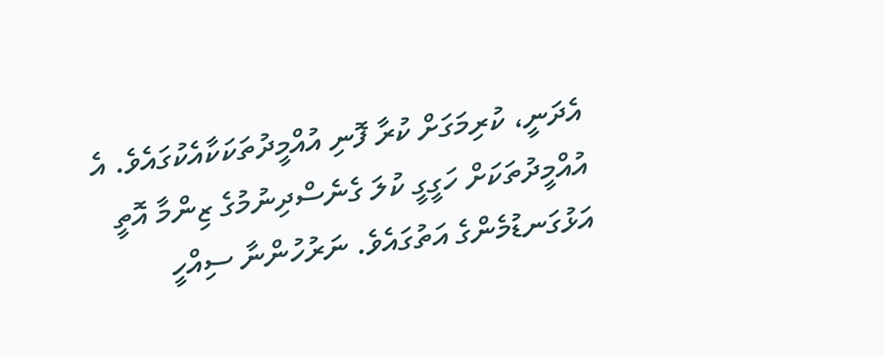އެދަނީ، ކުރިމަގަށް ކުރާ ފޮނި އުއްމީދުތަކަކާއެކުގައެވެ. އެ އުއްމީދުތަކަށް ހަގީގީ ކުލަ ގެނެސްދިނުމުގެ ޒިންމާ އޮތީ އަޅުގަނޑުމެންގެ އަތުގައެވެ. ނަރުހުންނާ ސިއްހީ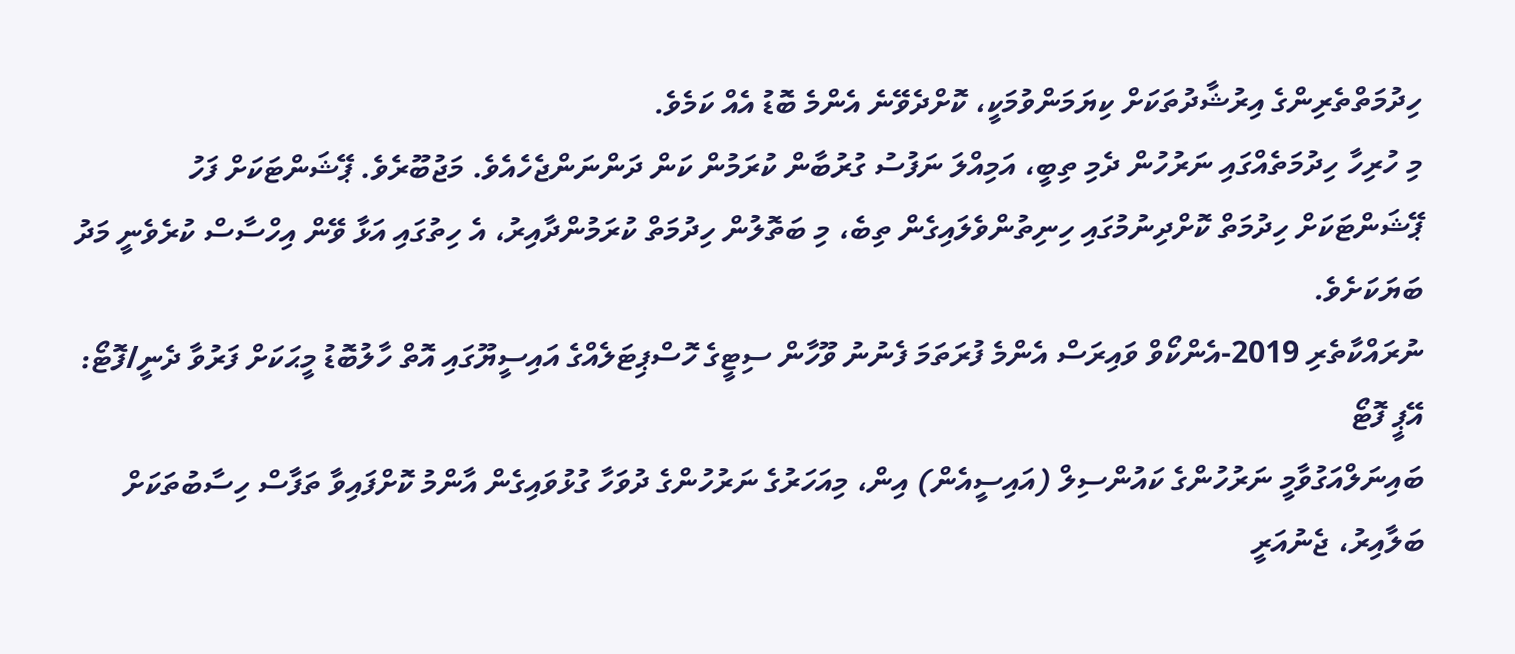ހިދުމަތްތެރިންގެ އިރުޝާދުތަކަށް ކިޔަމަންވުމަކީ، ކޮށްދެވޭނެ އެންމެ ބޮޑު އެއް ކަމެވެ.
މި ހުރިހާ ހިދުމަތެއްގައި ނަރުހުން ދެމި ތިބީ، އަމިއްލަ ނަފުސު ގުރުބާން ކުރަމުން ކަން ދަންނަންޖެހެއެވެ. މަޖުބޫރެވެ. ޕޭޝަންޓަކަށް ފަހު ޕޭޝަންޓަކަށް ހިދުމަތް ކޮށްދިނުމުގައި ހިނިތުންވެލައިގެން ތިބެ، މި ބަތޮލުން ހިދުމަތް ކުރަމުންދާއިރު، އެ ހިތުގައި އަޅާ ވޭން އިހްސާސް ކުރެވެނީ މަދު ބަޔަކަށެވެ.
ނުރައްކާތެރި 2019-އެންކޯވް ވައިރަސް އެންމެ ފުރަތަމަ ފެނުނު ވޫހާން ސިޓީގެ ހޮސްޕިޓަލެއްގެ އައިސީޔޫގައި އޮތް ހާލުބޮޑު މީޙަކަށް ފަރުވާ ދެނީ/ފޮޓޯ: އޭޕީ ފޮޓޯ
ބައިނަލްއަގުވާމީ ނަރުހުންގެ ކައުންސިލް (އައިސީއެން) އިން، މިއަހަރުގެ ނަރުހުންގެ ދުވަހާ ގުޅުވައިގެން އާންމު ކޮށްފައިވާ ތަފާސް ހިސާބުތަކަށް ބަލާއިރު، ޖެނުއަރީ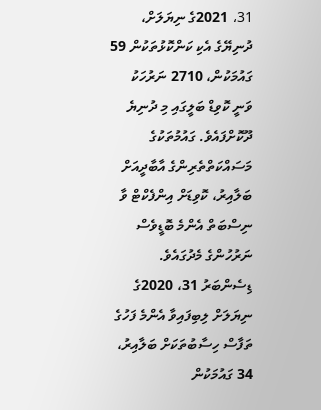31، 2021ގެ ނިޔަލަށް، ދުނިޔޭގެ އެކި ކަންކޮޅުތަކުން 59 ގައުމަކުން، 2710 ނަރުހަކު ވަނީ ކޮވިޑް ބަލީގައި މި ދުނިޔެ ދޫކޮށްފައެވެ. ގައުމުތަކުގެ މަސައްކަތްތެރިންގެ އާބާދީއަށް ބަލާއިރު، ކޮވިޑަށް އިންފެކްޓް ވާ ނިސްބަތް އެންމެ ބޮޑީވެސް ނަރުހުންގެ މެދުގައެވެ. ޑިސެންބަރު 31، 2020ގެ ނިޔަލަށް ލިބިފައިވާ އެންމެ ފަހުގެ ތަފާސް ހިސާބުތަކަށް ބަލާއިރު، 34 ގައުމަކުން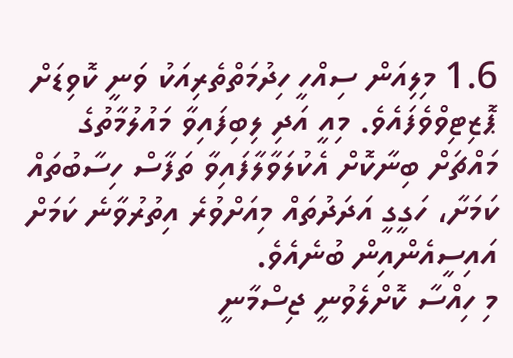1.6 މިލިއަން ސިއްހީ ހިދުމަތްތެރިއަކު ވަނީ ކޮވިޑަށް ޕޮޒިޓިވްވެފައެވެ. މިއީ އަދި ލިބިފައިވާ މައުލުމާތުގެ މައްޗަށް ބިނާކޮށް އެކުލަވާލާފައިވާ ތަފާސް ހިސާބުތައް ކަމަށާ، ހަގީގީ އަދަދުތައް މިއަށްވުރެ އިތުރުވާނެ ކަމަށް އައިސީއެންއިން ބުނެއެވެ.
މި ހިއްސާ ކޮށްލެވުނީ ޖިސްމާނީ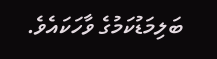ބަލިމަޑުކަމުގެ ވާހަކައެވެ.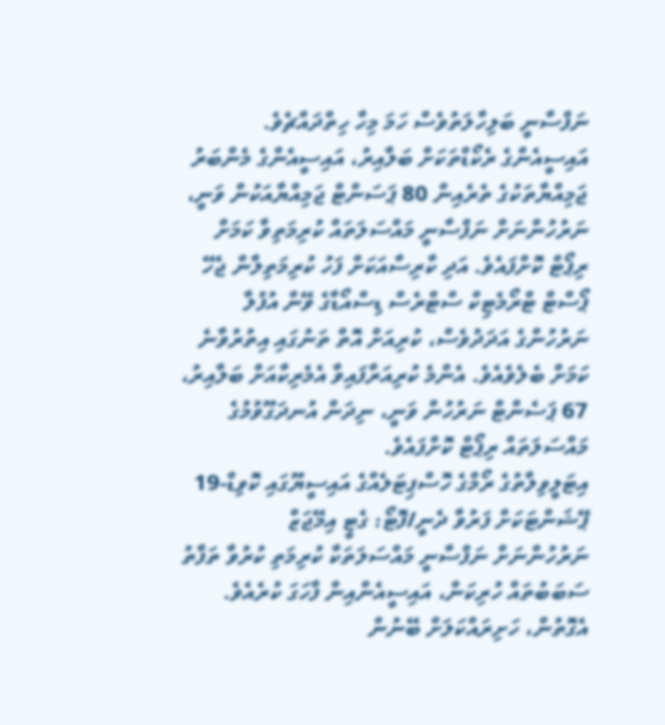ނަފްސާނީ ބަލިހާލަތުވެސް ހަމަ މިހާ ހިތްދައްޗެވެ. އައިސީއެންގެ ރެކޯޑްތަކަށް ބަލާއިރު، އައިސީއެންގެ މެންބަރު ޖަމިއްޔާތަކުގެ ތެރެއިން 80 ޕަސަންޓް ޖަމިއްޔާއަކުން ވަނީ، ނަރުހުންނަށް ނަފްސާނީ މައްސަލަތައް ކުރިމަތިވާ ކަމަށް ރިޕޯޓް ކޮށްފައެވެ. އަދި ކާރިސާއަކަށް ފަހު ކުރިމަތިލާން ޖެހޭ ޕޯސްޓް ޓްރޯމެޓިކް ސްޓްރެސް ޑިސްއޯޑާގެ ވޭން އުފުލާ ނަރުހުންގެ އަދަދުވެސް، ކުރިއަށް އޮތް ތަނުގައި އިތުރުވާނެ ކަމަށް ބެލެވެއެވެ. އެންމެ ކުރިއަރާފައިވާ އެމެރިކާއަށް ބަލާއިރު، 67 ޕަސެންޓް ނަރުހުން ވަނީ، ނިދަން އުނދަގޫވުމުގެ މައްސަލަތައް ރިޕޯޓް ކޮށްފައެވެ.
އިޓަލީވިލާތުގެ ރޯމްގެ ހޮސްޕިޓަލެއްގެ އައިސީޔޫގައި ކޮވިޑް-19 ޕޭޝަންޓަކަށް ފަރުވާ ދެނީ/ފޮޓޯ: ގެޓީ އިމޭޖަޒް
ނަރުހުންނަށް ނަފްސާނީ މައްސަލަތަކާ ކުރިމަތި ކުރުވާ ތަފާތު ސަބަބުތައް ހުރިކަން، އައިސީއެންއިން ފާހަގަ ކުރެއެވެ. އެގޮތުން، ހަށިރައްކަލަށް ބޭނުން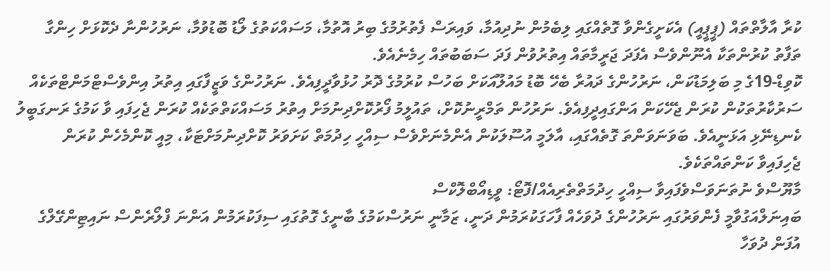ކުރާ އާލާތްތައް (ޕީޕީއީ) އެކަށީގެންވާ ގޮތެއްގައި ލިބެމުން ނުދިއުމާ، ވައިރަސް ފެތުރުމުގެ ބިރު އޮތުމާ، މަސައްކަތުގެ ލޯޑު ބޮޑުވުމާ، ނަރުހުންނާ ދެކޮޅަށް ހިންގާ ތަފާތު ކުރުންތަކާ އެނޫންވެސް އެފަދަ ޖަރީމާތައް އިތުރުވުން ފަދަ ސަބަބުތައް ހިމެނެއެވެ.
ކޮވިޑް-19ގެ މި ބަލިމަޑުކަން، ނަރުހުންގެ ދައުރާ ބެހޭ ބޮޑު މައުލޫއަކަށް ބަހުސް ކުރުމުގެ ދޮރު ހުޅުވާދީފިއެވެ. ނަރުހުންގެ ވަޒީފާގައި އިތުރު އިންވެސްޓްމަންޓްތަކެއް ސަރުކާރުތަކުން ކުރަން ޖެހޭކަން އަންގައިދީފިއެވެ. ނަރުހުން ތަމްރީނުކޮށް، ތައުލީމު ފޯރުކޮށްދިނުމަށް އިތުރު މަސައްކަތްތަކެއް ކުރަން ޖެހިފައި ވާ ކަމުގެ ރަނގަބީލު ކެނޑިނޭޅި އަޅަނީއެވެ. ބަވަނަވަންތަ ގޮތެއްގައި، އާލަމީ އުސޫލަކުން އެންމެނަށްވެސް ސިއްހީ ހިދުމަތް ކަށަވަރު ކޮށްދިނުމަށްޓަކާ، މިއީ ކޮންމެހެން ކުރަން ޖެހިފައިވާ ކަންތައްތަކެވެ.
މާޔޫސްވެ ނުތަނަވަސްވެފައިވާ ސިއްހީ ހިދުމަތްތެރިއެއް/ފޮޓޯ: ވީޑިއޯބްލޮކްސް
ބައިނަލްއަގުވާމީ ފެންވަރުގައި ނަރުހުންގެ ދުވަހެއް ފާހަގަކުރަމުން ދަނީ، ޒަމާނީ ނަރުސްކަމުގެ ބާނީގެ ގޮތުގައި ސިފަކުރަމުން އަންނަ ފްލޯރެންސް ނައިޓިންގޭލްގެ އުފަން ދުވަހާ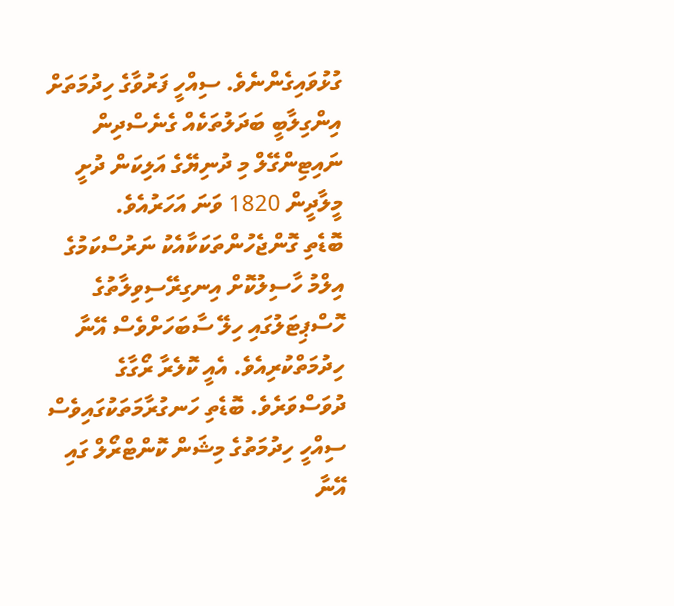ގުޅުވައިގެންނެވެ. ސިއްހީ ފަރުވާގެ ހިދުމަތަށް އިންގިލާބީ ބަދަލުތަކެއް ގެނެސްދިން ނައިޓިންގޭލް މި ދުނިޔޭގެ އަލިކަން ދުށީ މީލާދީން 1820 ވަނަ އަހަރުއެވެ.
ބޮޑެތި ގޮންޖެހުންތަކަކާއެކު ނަރުސްކަމުގެ އިލްމު ހާސިލުކޮށް އިނގިރޭސިވިލާތުގެ ހޮސްޕިޓަލުގައި ހިލޭ ސާބަހަށްވެސް އޭނާ ހިދުމަތްކުރިއެވެ. އެއީ ކޮލެރާ ރޯގާގެ ދުވަސްވަރެވެ. ބޮޑެތި ހަނގުރާމަތަކުގައިވެސް ސިއްހީ ހިދުމަތުގެ މިޝަން ކޮންޓްރޯލް ގައި އޭނާ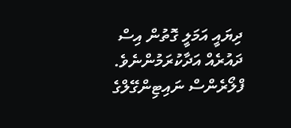ދިޔައީ އަމަލީ ގޮތުން އިސް ދައުރެއް އަދާކުރަމުންނެވެ. ފްލޯރެންސް ނައިޓިންގޭލްގެ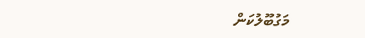މަގުބޫލުކަން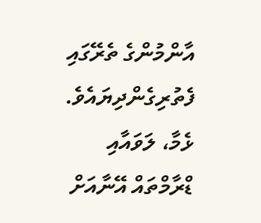އާންމުންގެ ތެރޭގައި ފެތުރިގެންދިޔައެވެ. ޅެމާ، ލަވައާއި ޑްރާމްތައް އޭނާއަށް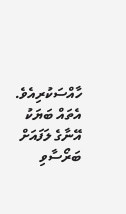ހާއްސަކުރިއެވެ. އެތައް ބަޔަކު އޭނާގެ ލަފައަށް ބަރޯސާވި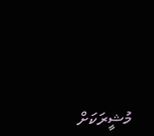މުޝީރަކަށް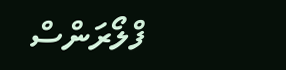ފްލޯރަންސް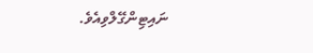ނައިޓިންގޭލްވިއެވެ.